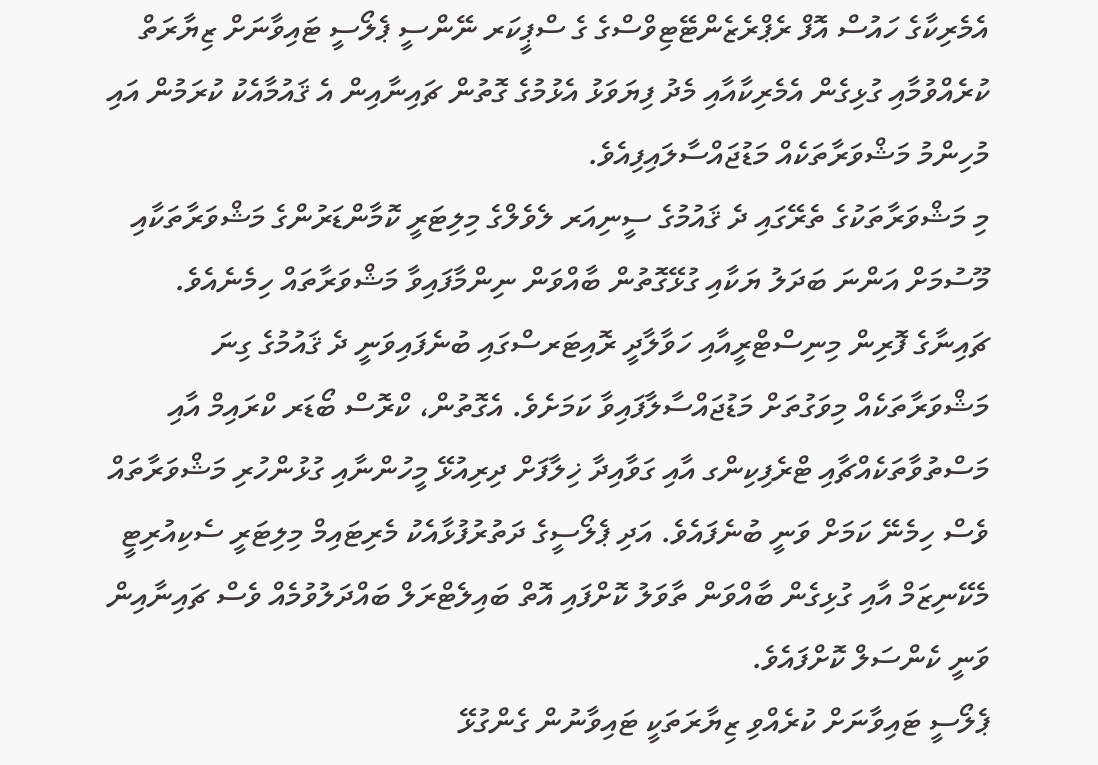އެމެރިކާގެ ހައުސް އޮފް ރެޕްރެޒެންޓޭޓިވްސްގެ ގެ ސްޕީކަރ ނޭންސީ ޕެލޯސީ ޓައިވާނަށް ޒިޔާރަތް ކުރެއްވުމާއި ގުޅިގެން އެމެރިކާއާއި މެދު ފިޔަވަޅު އެޅުމުގެ ގޮތުން ޗައިނާއިން އެ ޤައުމާއެކު ކުރަމުން އައި މުހިންމު މަޝްވަރާތަކެއް މަޑުޖައްސާލައިފިއެވެ.
މި މަޝްވަރާތަކުގެ ތެރޭގައި ދެ ޤައުމުގެ ސީނިއަރ ލެވެލްގެ މިލިޓަރީ ކޮމާންޑަރުންގެ މަޝްވަރާތަކާއި މޫސުމަށް އަންނަ ބަދަލު ޔަކާއި ގުޅޭގޮތުން ބާއްވަން ނިންމާފައިވާ މަޝްވަރާތައް ހިމެނެއެވެ.
ޗައިނާގެ ފޮރިން މިނިސްޓްރީއާއި ހަވާލާދީ ރޮއިޓަރސްގައި ބުނެފައިވަނީ ދެ ޤައުމުގެ ގިނަ މަޝްވަރާތަކެއް މިވަގުތަށް މަޑުޖައްސާލާފައިވާ ކަމަށެވެ. އެގޮތުން، ކްރޮސް ބޯޑަރ ކްރައިމް އާއި މަސްތުވާތަކެއްޗާއި ޓްރެފިކިންގ އާއި ގަވާއިދާ ޚިލާފަށް ދިރިއުޅޭ މީހުންނާއި ގުޅުންހުރި މަޝްވަރާތައް ވެސް ހިމެނޭ ކަމަށް ވަނީ ބުނެފައެވެ. އަދި ޕެލޯސީގެ ދަތުރުފުޅާއެކު މެރިޓައިމް މިލިޓަރީ ސެކިއުރިޓީ މެކޭނިޒަމް އާއި ގުޅިގެން ބާއްވަން ތާވަލު ކޮށްފައި އޮތް ބައިލެޓްރަލް ބައްދަލުވުމެއް ވެސް ޗައިނާއިން ވަނީ ކެންސަލް ކޮށްފައެވެ.
ޕެލޯސީ ޓައިވާނަށް ކުރެއްވި ޒިޔާރަތަކީ ޓައިވާނުން ގެންގުޅޭ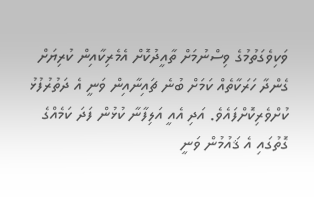ވަކިވެގަތުމުގެ ވިސްނުމަށް ތާއީދުކޮށް އެމެރިކާއިން ކުރިޔަށް ގެންދާ ހަރަކާތެއް ކަމަށް ބުނެ ޗައިނާއިން ވަނީ އެ ދަތުރުފުޅު ކުށްވެރިކޮށްފައެވެ. އަދި އެއީ އަލިފާނާ ކުޅުން ފަދަ ކަމެއްގެ ގޮތުގައި އެ ޤައުމުން ވަނީ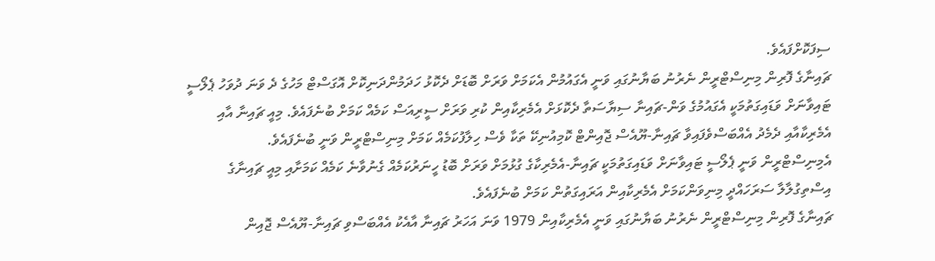ސިފަކޮށްފައެވެ.
ޗައިނާގެ ފޮރިން މިނިސްޓްރީން ނެރުނު ބަޔާނުގައި ވަނީ އެގައުމުން އެކަމަށް ވަރަށް ބޮޑަށް ދެކޮޅު ހަދަމުންދަނިކޮށް އޮގަސްޓް މަހުގެ ދެ ވަނަ ދުވަހު ޕެލޯސީ ޓައިވާނަށް ވަޑައިގަތުމަކީ އެގައުމުގެ ވަން-ޗައިނާ ސިޔާސަތާ ދެކޮޅަށް އެމެރިކާއިން ކުރި ވަރަށް ސީރިއަސް ކަމެއް ކަމަށް ބުނެފައެވެ. މިއީ ޗައިނާ އާއި އެމެރިކާއާއި ދެމެދު އެއްބަސްވެފައިވާ ޗައިނާ-ޔޫއެސް ޖޮއިންޓް ކޮމިއުނިކޭ ތަކާ ވެސް ހިލާފުކަމެއް ކަމަށް މިނިސްޓްރީން ވަނީ ބުނެފައެވެ.
އެމިނިސްޓްރީން ވަނީ ޕެލޯސީ ޓައިވާނަށް ވަޑައިގަތުމަކީ ޗައިނާ-އެމެރިކާގެ ގުޅުމަށް ވަރަށް ބޮޑު ހީނަރުކަމެއް ގެނުވާނެ ކަމެއް ކަމަށާއި މިއީ ޗައިނާގެ އިސްތިގުލާލާ ސަރަހައްދީ މިނިވަންކަމަށް އެމެރިކާއިން އަރައިގަތުން ކަމަށް ބުނެފައެވެ.
ޗައިނާގެ ފޮރިން މިނިސްޓްރީން ނެރުނު ބަޔާނުގައި ވަނީ އެމެރިކާއިން 1979 ވަނަ އަހަރު ޗައިނާ އާއެކު އެއްބަސްވި ޗައިނާ-ޔޫއެސް ޖޮއިން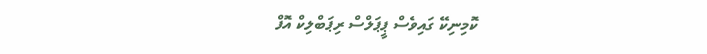ކޮމިނިކޭ ގައިވެސް ޕީޕަލްސް ރިޕަބްލިކް އޮފް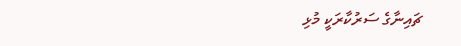ޗައިނާގެ ސަރުކާރަކީ މުޅި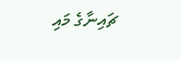ޗައިނާގެ މައި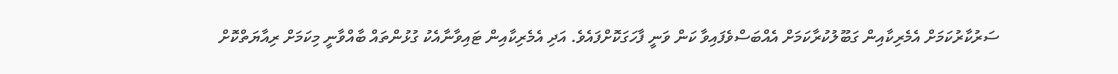ސަރުކާރުކަމަށް އެމެރިކާއިން ގަބޫލުކުރާކަމަށް އެއްބަސްވެފައިވާ ކަން ވަނީ ފާހަގަކޮށްފައެވެ. އަދި އެމެރިކާއިން ޓައިވާނާއެކު ގުޅުންތައް ބާއްވާނީ މިކަމަށް ރިއާޔަތްކޮށް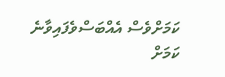ކަމަށްވެސް އެއްބަސްވެފައިވާނެ ކަމަށް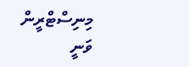މިނިސްޓްރީން ވަނީ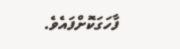ފާހަގަކޮށްފައެވެ.